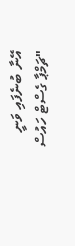އޭނާ ބުނެފައި ވަނީ "ޗަމްޕާ ގެސްޓް ހައުސް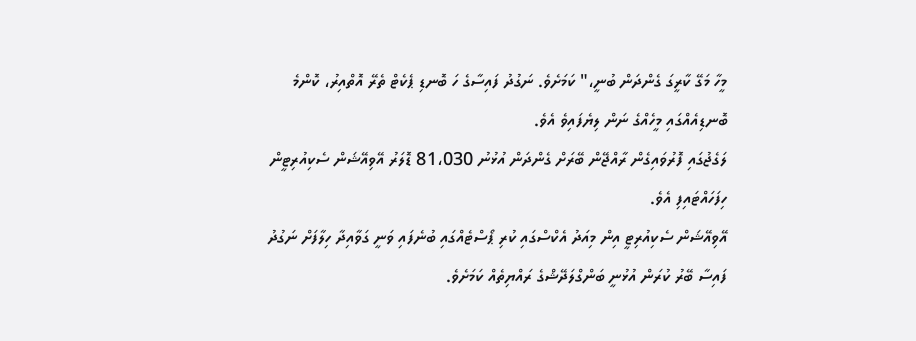މީހާ މަގޭ ކާރީގަ ގެންދަން ބުނީ،" ކަމަށެވެ. ނަގުދު ފައިސާގެ ހަ ބޮނޑި ޕެކެޓް ތެރޭ އޮތްއިރު، ކޮންމެ ބޮނޑިއެއްގައި މީހެއްގެ ނަން ލިޔެފައިވެ އެވެ.
ލަގެޖުގައި ފޮރުވައިގެން ރާއްޖޭން ބޭރަށް ގެންދަން އުޅުނު 81،030 ޑޮލަރު އޭވިއޭޝަން ސެކިއުރިޓީން ހިފަހައްޓައިފި އެވެ.
އޭވިއޭޝަން ސެކިއުރިޓީ އިން މިއަދު އެކްސްގައި ކުރި ޕޯސްޓެއްގައި ބުނެފައި ވަނީ ގަވާއިދާ ހިލާފަށް ނަގުދު ފައިސާ ބޭރު ކުރަން އުޅުނީ ބަންގްލަދޭޝްގެ ރައްޔިތެއް ކަމަށެވެ.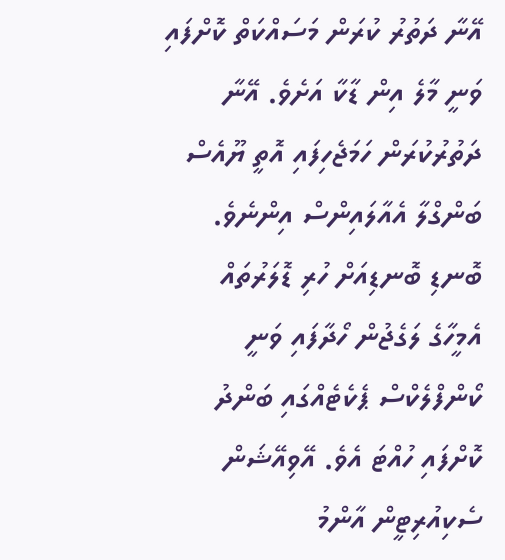އޭނާ ދަތުރު ކުރަން މަސައްކަތް ކޮށްފައި ވަނީ މާލެ އިން ޑާކާ އަށެވެ. އޭނާ ދަތުރުކުރަން ހަމަޖެހިފައި އޮތީ ޔޫއެސް ބަންގްލާ އެއާލައިންސް އިންނެވެ.
ބޮނޑި ބޮނޑިއަށް ހުރި ޑޮލަރުތައް އެމީހާގެ ލަގެޖުން ހޯދާފައި ވަނީ ކޯންފްލެކްސް ޕެކެޓެއްގައި ބަންދު ކޮށްފައި ހުއްޓަ އެވެ. އޭވިއޭޝަން ސެކިއުރިޓީން އާންމު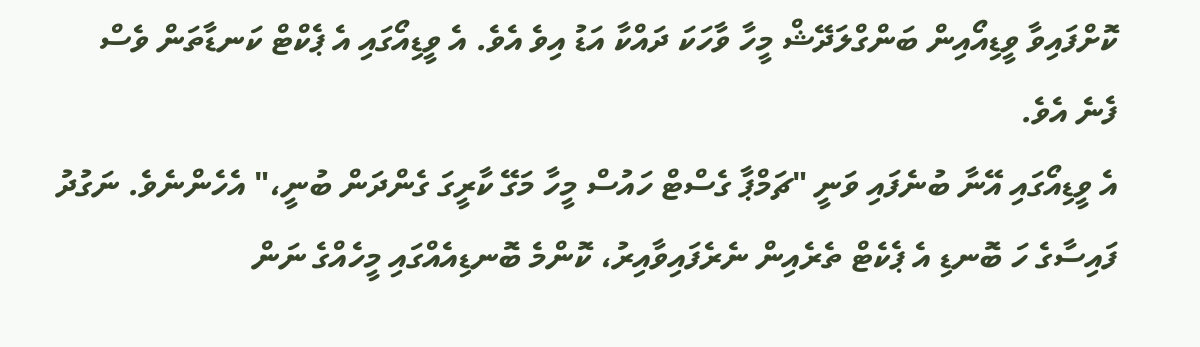ކޮށްފައިވާ ވީޑިއޯއިން ބަންގްލަދޭޝް މީހާ ވާހަކަ ދައްކާ އަޑު އިވެ އެވެ. އެ ވީޑިއޯގައި އެ ޕެކްޓް ކަނޑާތަން ވެސް ފެނެ އެވެ.
އެ ވީޑިއޯގައި އޭނާ ބުނެފައި ވަނީ "ޗަމްޕާ ގެސްޓް ހައުސް މީހާ މަގޭ ކާރީގަ ގެންދަން ބުނީ،" އެހެންނެވެ. ނަގުދު ފައިސާގެ ހަ ބޮނޑި އެ ޕެކެޓް ތެރެއިން ނެރެފައިވާއިރު، ކޮންމެ ބޮނޑިއެއްގައި މީހެއްގެ ނަން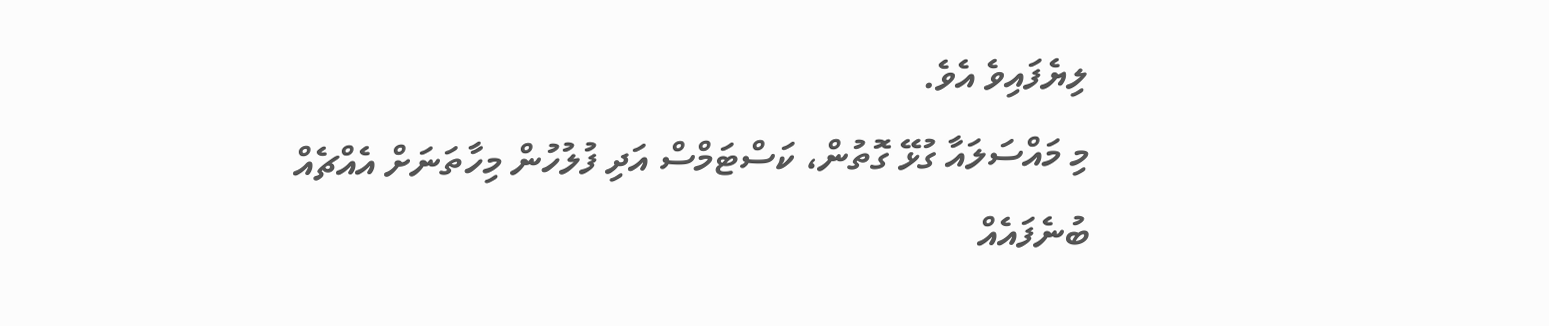ލިޔެފައިވެ އެވެ.
މި މައްސަލައާ ގުޅޭ ގޮތުން، ކަސްޓަމްސް އަދި ފުލުހުން މިހާތަނަށް އެއްޗެއް ބުނެފައެއް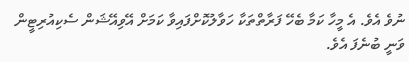ނުވެ އެވެ. އެ މީހާ ކަމާ ބެހޭ ފަރާތްތަކާ ހަވާލުކޮށްފައިވާ ކަމަށް އޭވިއޭޝަން ސެކިއުރިޓީން ވަނީ ބުނެފަ އެވެ.